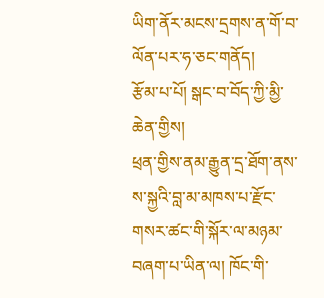ཡིག་ནོར་མངས་དྲགས་ན་གོ་བ་ལོན་པར་ཧ་ཅང་གནོད།
རྩོམ་པ་པོ། སྒང་བ་བོད་ཀྱི་མྱི་ཆེན་གྱིས།
ཕྲན་གྱིས་ནམ་རྒྱུན་དྲ་ཐོག་ནས་ས་སྐྱའི་བླ་མ་མཁས་པ་རྫོང་གསར་ཚང་གི་སྐོར་ལ་མཉམ་བཞག་པ་ཡིན་ལ། ཁོང་གི་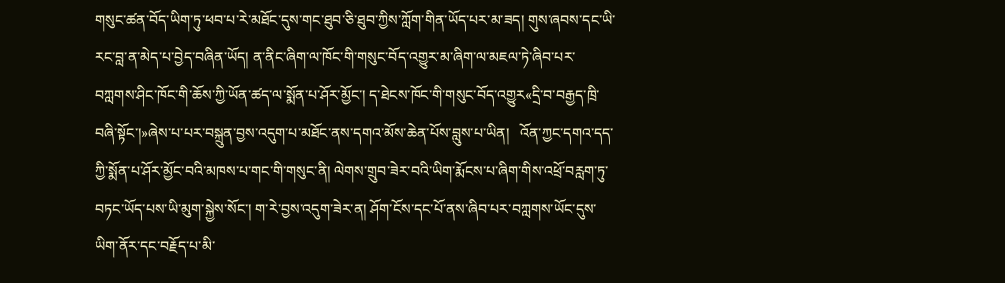གསུང་ཚན་བོད་ཡིག་ཏུ་ཕབ་པ་རེ་མཐོང་དུས་གང་ཐུབ་ཅི་ཐུབ་ཀྱིས་ཀློག་གིན་ཡོད་པར་མ་ཟད། གུས་ཞབས་དང་ཡི་རང་བླ་ན་མེད་པ་བྱེད་བཞིན་ཡོད། ན་ནིང་ཞིག་ལ་ཁོང་གི་གསུང་བོད་འགྱུར་མ་ཞིག་ལ་མཇལ་ཏེ་ཞིབ་པར་བཀླགས་ཤིང་ཁོང་གི་ཆོས་ཀྱི་ཡོན་ཚད་ལ་སྨོན་པ་ཤོར་མྱོང་། ད་ཐེངས་ཁོང་གི་གསུང་བོད་འགྱུར«དྲི་བ་བརྒྱད་ཁྲི་བཞི་སྟོང་།»ཞེས་པ་པར་བསྐྲུན་བྱས་འདུག་པ་མཐོང་ནས་དགའ་མོས་ཆེན་པོས་བླུས་པ་ཡིན།   འོན་ཀྱང་དགའ་དད་ཀྱི་སྨོན་པ་ཤོར་མྱོང་བའི་མཁས་པ་གང་གི་གསུང་ནི། ལེགས་གྲུབ་ཟེར་བའི་ཡིག་རྨོངས་པ་ཞིག་གིས་འཕྲོ་བརླག་ཏུ་བཏང་ཡོད་པས་ཡི་མུག་སྐྱེས་སོང་། ག་རེ་བྱས་འདུག་ཟེར་ན། ཤོག་ངོས་དང་པོ་ནས་ཞིབ་པར་བཀླགས་ཡོང་དུས་ཡིག་ནོར་དང་བརྗོད་པ་མི་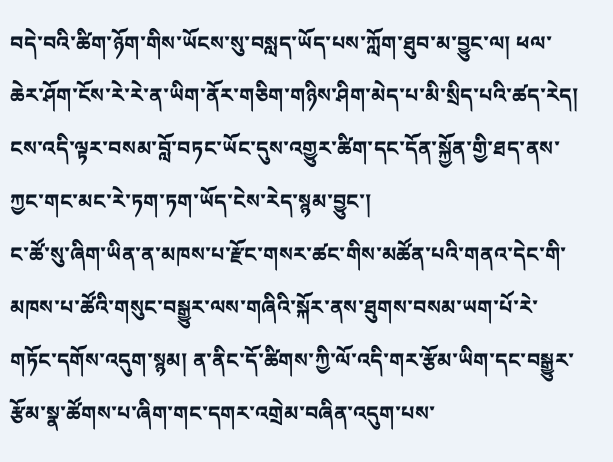བདེ་བའི་ཚིག་ཉོག་གིས་ཡོངས་སུ་བསླད་ཡོད་པས་ཀློག་ཐུབ་མ་བྱུང་ལ། ཕལ་ཆེར་ཤོག་ངོས་རེ་རེ་ན་ཡིག་ནོར་གཅིག་གཉིས་ཤིག་མེད་པ་མི་སྲིད་པའི་ཚད་རེད། ངས་འདི་ལྟར་བསམ་བློ་བཏང་ཡོང་དུས་འགྱུར་ཚིག་དང་དོན་སྐྱོན་གྱི་ཐད་ནས་ཀྱང་གང་མང་རེ་ཏག་ཏག་ཡོད་ངེས་རེད་སྙམ་བྱུང་།
ང་ཚོ་སུ་ཞིག་ཡིན་ན་མཁས་པ་རྫོང་གསར་ཚང་གིས་མཚོན་པའི་གནའ་དེང་གི་མཁས་པ་ཚོའི་གསུང་བསྒྱུར་ལས་གཞིའི་སྐོར་ནས་ཐུགས་བསམ་ཡག་པོ་རེ་གཏོང་དགོས་འདུག་སྙམ། ན་ནིང་དོ་ཚིགས་ཀྱི་ལོ་འདི་གར་རྩོམ་ཡིག་དང་བསྒྱུར་རྩོམ་སྣ་ཚོགས་པ་ཞིག་གང་དགར་འགྲེམ་བཞིན་འདུག་པས་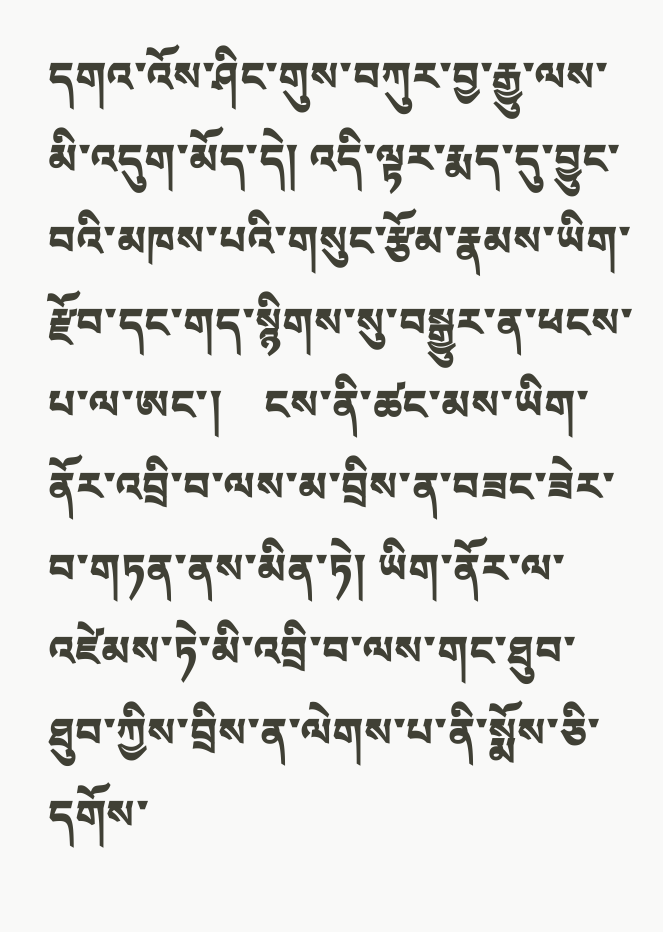དགའ་འོས་ཤིང་གུས་བཀུར་བྱ་རྒྱུ་ལས་མི་འདུག་མོད་དེ། འདི་ལྟར་རྨད་དུ་བྱུང་བའི་མཁས་པའི་གསུང་རྩོམ་རྣམས་ཡིག་རྫོབ་དང་གད་སྙིགས་སུ་བསྒྱུར་ན་ཕངས་པ་ལ་ཨང་།    ངས་ནི་ཚང་མས་ཡིག་ནོར་འབྲི་བ་ལས་མ་བྲིས་ན་བཟང་ཟེར་བ་གཏན་ནས་མིན་ཏེ། ཡིག་ནོར་ལ་འཛེམས་ཏེ་མི་འབྲི་བ་ལས་གང་ཐུབ་ཐུབ་ཀྱིས་བྲིས་ན་ལེགས་པ་ནི་སྨོས་ཅི་དགོས་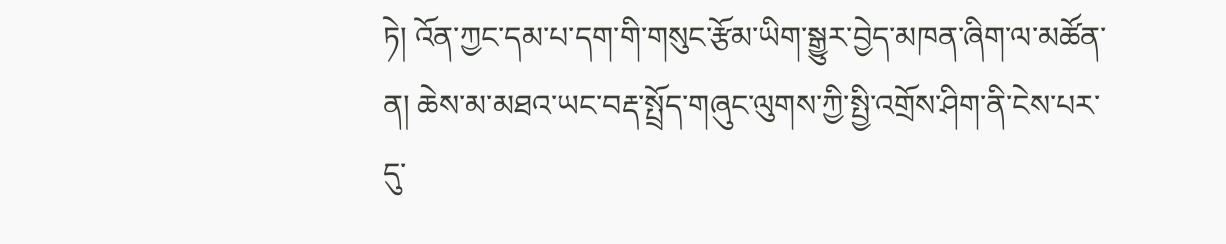ཏེ། འོན་ཀྱང་དམ་པ་དག་གི་གསུང་རྩོམ་ཡིག་སྒྱུར་བྱེད་མཁན་ཞིག་ལ་མཚོན་ན། ཆེས་མ་མཐའ་ཡང་བརྡ་སྤྲོད་གཞུང་ལུགས་ཀྱི་སྤྱི་འགྲོས་ཤིག་ནི་ངེས་པར་དུ་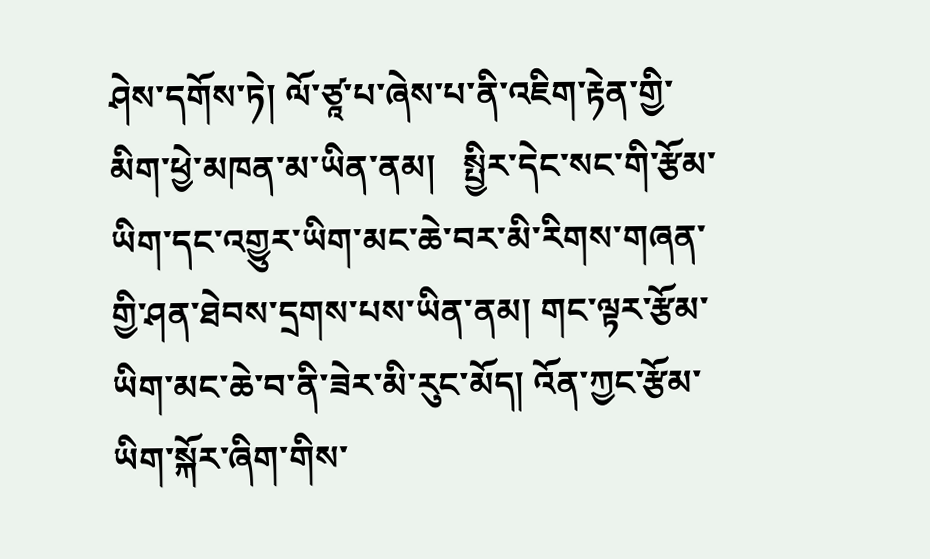ཤེས་དགོས་ཏེ། ལོ་ཙཱ་པ་ཞེས་པ་ནི་འཇིག་རྟེན་གྱི་མིག་ཕྱེ་མཁན་མ་ཡིན་ནམ།   སྤྱིར་དེང་སང་གི་རྩོམ་ཡིག་དང་འགྱུར་ཡིག་མང་ཆེ་བར་མི་རིགས་གཞན་གྱི་ཤན་ཐེབས་དྲགས་པས་ཡིན་ནམ། གང་ལྟར་རྩོམ་ཡིག་མང་ཆེ་བ་ནི་ཟེར་མི་རུང་མོད། འོན་ཀྱང་རྩོམ་ཡིག་སྐོར་ཞིག་གིས་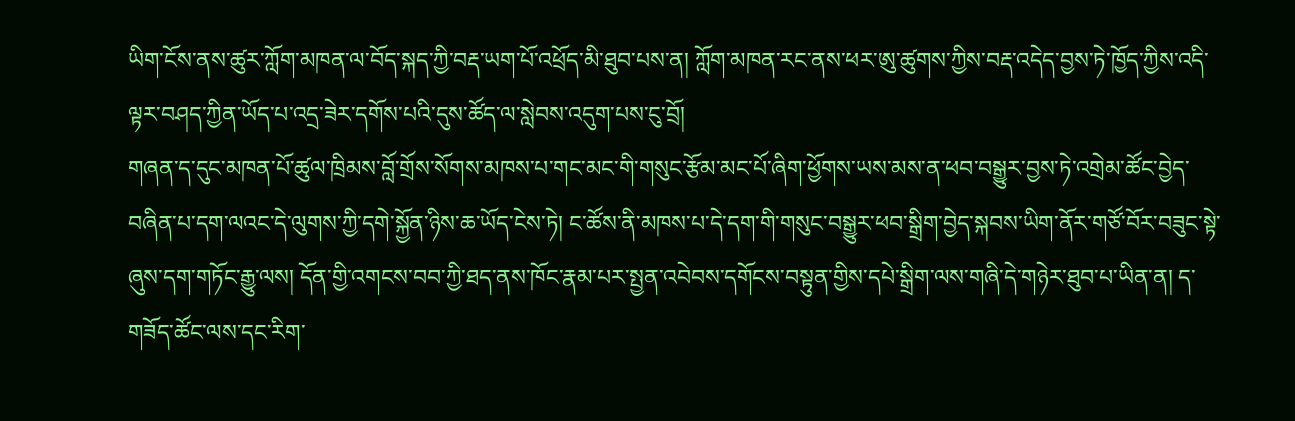ཡིག་ངོས་ནས་ཚུར་ཀློག་མཁན་ལ་བོད་སྐད་ཀྱི་བརྡ་ཡག་པོ་འཕྲོད་མི་ཐུབ་པས་ན། ཀློག་མཁན་རང་ནས་ཕར་ཨུ་ཚུགས་ཀྱིས་བརྡ་འདེད་བྱས་ཏེ་ཁྱོད་ཀྱིས་འདི་ལྟར་བཤད་ཀྱིན་ཡོད་པ་འདྲ་ཟེར་དགོས་པའི་དུས་ཚོད་ལ་སླེབས་འདུག་པས་ངུ་བྲོ།
གཞན་ད་དུང་མཁན་པོ་ཚུལ་ཁྲིམས་བློ་གྲོས་སོགས་མཁས་པ་གང་མང་གི་གསུང་རྩོམ་མང་པོ་ཞིག་ཕྱོགས་ཡས་མས་ན་ཕབ་བསྒྱུར་བྱས་ཏེ་འགྲེམ་ཚོང་བྱེད་བཞིན་པ་དག་ལའང་དེ་ལུགས་ཀྱི་དགེ་སྐྱོན་ཉིས་ཆ་ཡོད་ངེས་ཏེ། ང་ཚོས་ནི་མཁས་པ་དེ་དག་གི་གསུང་བསྒྱུར་ཕབ་སྒྲིག་བྱེད་སྐབས་ཡིག་ནོར་གཙོ་བོར་བཟུང་སྟེ་ཞུས་དག་གཏོང་རྒྱུ་ལས། དོན་གྱི་འགངས་བབ་ཀྱི་ཐད་ནས་ཁོང་རྣམ་པར་སྤྱན་འབེབས་དགོངས་བསྟུན་གྱིས་དཔེ་སྒྲིག་ལས་གཞི་དེ་གཉེར་ཐུབ་པ་ཡིན་ན། ད་གཟོད་ཚོང་ལས་དང་རིག་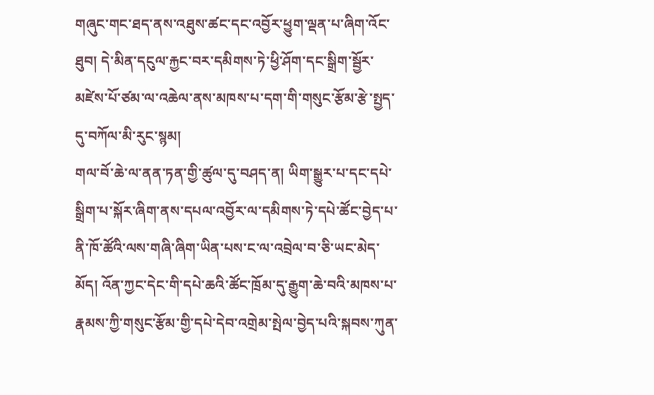གཞུང་གང་ཐད་ནས་འཐུས་ཚང་དང་འབྱོར་ཕྱུག་ལྡན་པ་ཞིག་འོང་ཐུབ། དེ་མིན་དངུལ་རྐྱང་བར་དམིགས་ཏེ་ཕྱི་ཤོག་དང་སྒྲིག་སྦྱོར་མཛེས་པོ་ཙམ་ལ་འཆེལ་ནས་མཁས་པ་དག་གི་གསུང་རྩོམ་རྩེ་སྤྱད་དུ་བཀོལ་མི་རུང་སྙམ།
གལ་བོ་ཆེ་ལ་ནན་ཏན་གྱི་ཚུལ་དུ་བཤད་ན། ཡིག་སྒྱུར་པ་དང་དཔེ་སྒྲིག་པ་སྐོར་ཞིག་ནས་དཔལ་འབྱོར་ལ་དམིགས་ཏེ་དཔེ་ཚོང་བྱེད་པ་ནི་ཁོ་ཚོའི་ལས་གཞི་ཞིག་ཡིན་པས་ང་ལ་འབྲེལ་བ་ཅི་ཡང་མེད་མོད། འོན་ཀྱང་དེང་གི་དཔེ་ཆའི་ཚོང་ཁྲོམ་དུ་རྒྱུག་ཆེ་བའི་མཁས་པ་རྣམས་ཀྱི་གསུང་རྩོམ་གྱི་དཔེ་དེབ་འགྲེམ་སྤེལ་བྱེད་པའི་སྐབས་ཀུན་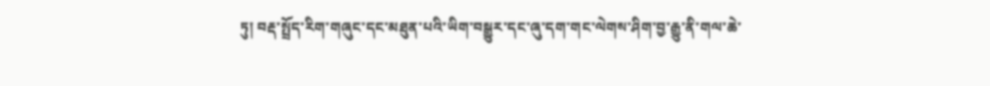ཏུ། བརྡ་སྤྲོད་རིག་གཞུང་དང་མཐུན་པའི་ཡིག་བསྒྱུར་དང་ཞུ་དག་གང་ལེགས་ཤིག་བྱ་རྒྱུ་ནི་གལ་ཆེ་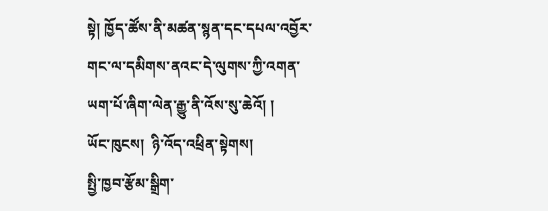སྟེ། ཁྱོད་ཚོས་ནི་མཚན་སྙན་དང་དཔལ་འབྱོར་གང་ལ་དམིགས་ནའང་དེ་ལུགས་ཀྱི་འགན་ཡག་པོ་ཞིག་ལེན་རྒྱུ་ནི་འོས་སུ་ཆེའོ། །
ཡོང་ཁུངས།  ཉི་འོད་འཕྲིན་སྟེགས།
སྤྱི་ཁྱབ་རྩོམ་སྒྲིག་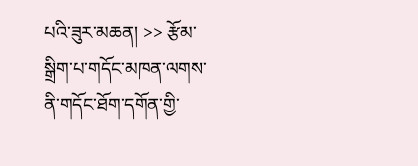པའི་ཟུར་མཆན། >> རྩོམ་སྒྲིག་པ་གདོང་མཁན་ལགས་ནི་གདོང་ཐོག་དགོན་གྱི་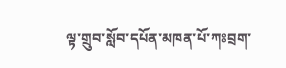ལྟ་གྲུབ་སློབ་དཔོན་མཁན་པོ་ཀཿབྲག་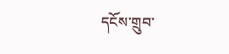དངོས་གྲུབ་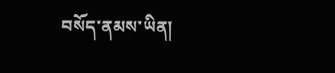བསོད་ནམས་ཡིན།